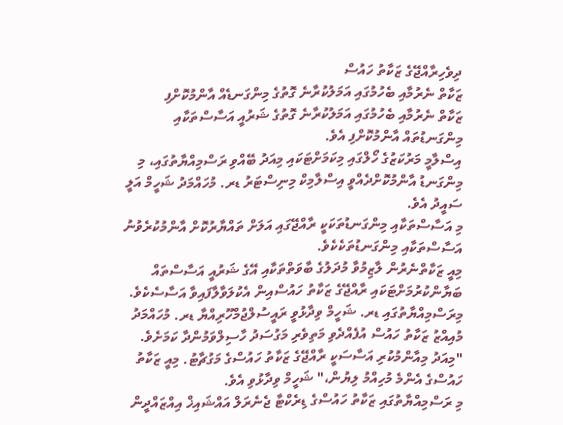ދިވެހިރާއްޖޭގެ ޒަކާތު ހައުސް
ޒަކާތް ނެރުމާއި ބެހުމުގައި އަމަލުކުރާނެ ގޮތުގެ މިންގަނޑެއް އާންމުކޮށްފި
ޒަކާތް ނެރުމާއި ބެހުމުގައި އަމަލުކުރާނެ ގޮތުގެ ޝަރުއީ އަސާސްތަކާއި މިންގަނޑުތައް އާންމުކޮށްފި އެވެ.
އިސްލާމީ މަރުކަޒުގެ ހޯލްގައި މިކަމަށްޓަކައި މިއަދު ބޭއްވި ރަސްމިއްޔާތުގައި، މި މިންގަނޑު އާންމުކޮށްދެއްވީ އިސްލާމިކް މިނިސްޓަރު ޑރ. މުހައްމަދު ޝަހީމް އަލީ ސައީދު އެވެ.
މި އަސާސްތަކާއި މިންގަނޑުތަކަކީ ރާއްޖޭގައި އަލަށް ތައްޔާރުކޮށް އާންމުކުރެވުނު އަސާސްތަކާއި މިންގަނޑުތަކެކެވެ.
މިއީ ޒަކާތްނެރުން ލާޒިމުވާ މުދަލުގެ ބާވަތްތަކާއި އޭގެ ޝަރުއީ އަސާސްތައް ބަޔާންކުރުމަށްޓަކައި ރާއްޖޭގެ ޒަކާތު ހައުސްއިން އެކުލަވާލާފައިވާ އަސާސެކެވެ.
މިރަސްމިއްޔާތުގައި ޑރ. ޝަހީމް ވިދާޅުވީ ރައީސުލްޖުމްހޫރިއްޔާ ޑރ. މުހައްމަދު މުއިއްޒު ޒަކާތު ހައުސް އުފެއްދެވި މަތިވެރި މަގުސަދު ހާސިލްވަމުންދާ ކަމަށެވެ.
"މިއަދު މިއާންމުކުރި އަސާސަކީ ރާއްޖޭގެ ޒަކާތު ހައުސްގެ މަގުޗާޓު. މިއީ ޒަކާތު ހައުސްގެ އެންމެ މުހިއްމު ލިޔުން،" ޝަހީމް ވިދާޅުވި އެވެ.
މި ރަސްމިއްޔާތުގައި ޒަކާތު ހައުސްގެ ޑިރެކްޓާ ޖެނެރަލް އައްޝައިޚް އިއްޒައްދީން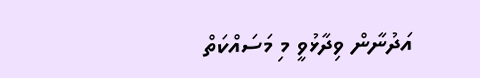އަދުނާން ވިދާޅުވީ މި މަސައްކަތް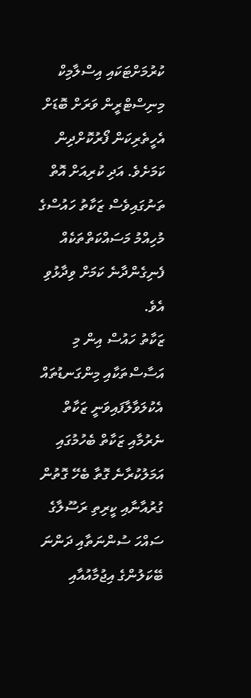ކުރުމަށްޓަކައި އިސްލާމިކް މިނިސްޓްރީން ވަރަށް ބޮޑަށް އެހީތެރިކަން ފޯރުކޮށްދިން ކަމަށެވެ. އަދި ކުރިއަށް އޮތް ތަނުގައިވެސް ޒަކާތު ހައުސްގެ މުހިއްމު މަސައްކަތްތަކެއް ފެނިގެންދާނެ ކަމަށް ވިދާޅުވި އެވެ.
ޒަކާތު ހައުސް އިން މި އަސާސްތަކާއި މިންގަނޑުތައް އެކުލަވާލާފައިވަނީ ޒަކާތް ނެރުމާއި ޒަކާތް ބެހުމުގައި އަމަލުކުރާނެ ގޮތާ ބެހޭ ގޮތުން ގުރުއާނާއި ކީރިތި ރަސޫލާގެ ސައްހަ ސުންނަތާއި ދަންނަ ބޭކަލުންގެ އިޖުމާއުއާއި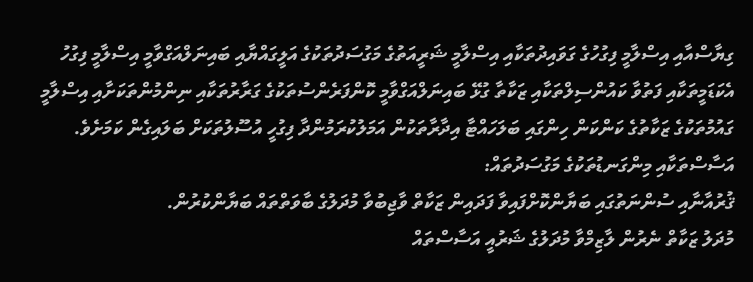ގިޔާސްއާއި އިސްލާމީ ފިގުހުގެ ގަވައިދުތަކާއި އިސްލާމީ ޝަރީއަތުގެ މަގުސަދުތަކުގެ އަލީގައްޔާއި ބައިނަލްއަގްވާމީ އިސްލާމީ ފިގުހު އެކަޑަމީތަކާއި ފަތުވާ ކައުންސިލްތަކާއި ޒަކާތާ ގުޅޭ ބައިނަލްއަގްވާމީ ކޮންފަރެންސުތަކުގެ ގަރާރުތަކާއި ނިންމުންތަކަށާއި އިސްލާމީ ގައުމުތަކުގެ ޒަކާތުގެ ކަންކަން ހިންގައި ބަލަހައްޓާ އިދާރާތަކުން އަމަލުކުރަމުންދާ ފިގުހީ އުސޫލުތަކަށް ބަލައިގެން ކަމަށެވެ.
އަސާސްތަކާއި މިންގަނޑުތަކުގެ މަގުސަދުތައް:
ޤުރުއާނާއި ސުންނަތުގައި ބަޔާންކޮށްފައިވާ ފަދައިން ޒަކާތް ވާޖިބުވާ މުދަލުގެ ބާވަތްތައް ބަޔާންކުރުން.
މުދަލު ޒަކާތް ނެރުން ލާޒިމްވާ މުދަލުގެ ޝަރުއީ އަސާސްތައް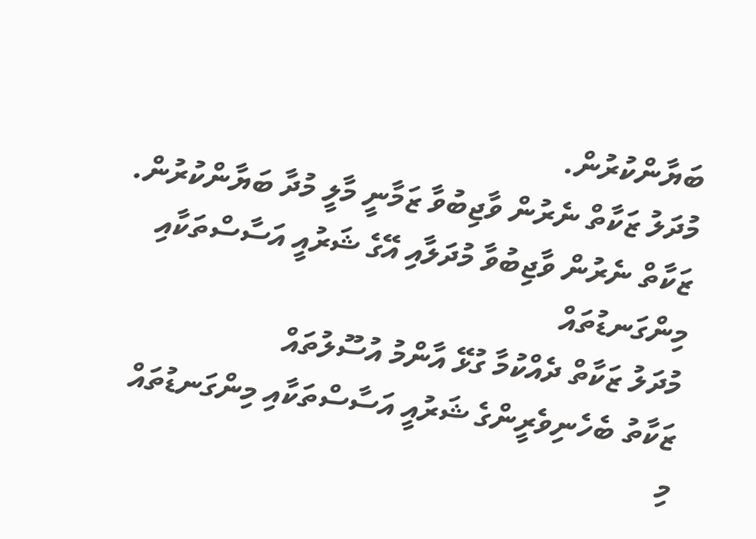ބަޔާންކުރުން.
މުދަލު ޒަކާތް ނެރުން ވާޖިބުވާ ޒަމާނީ މާލީ މުދާ ބަޔާންކުރުން.
ޒަކާތް ނެރުން ވާޖިބުވާ މުދަލާއި އޭގެ ޝަރުއީ އަސާސްތަކާއި މިންގަނޑުތައް
މުދަލު ޒަކާތް ދެއްކުމާ ގުޅޭ އާންމު އުސޫލުތައް
ޒަކާތު ބެހެނިވެރީންގެ ޝަރުއީ އަސާސްތަކާއި މިންގަނޑުތައް
މި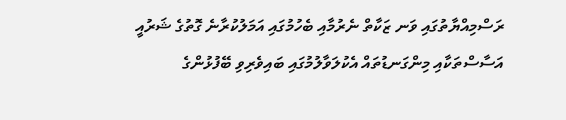ރަސްމިއްޔާތުގައި ވަނ ޒަކާތް ނެރުމާއި ބެހުމުގައި އަމަލުކުރާނެ ގޮތުގެ ޝަރުއީ އަސާސްތަކާއި މިންގަނޑުތައް އެކުލަވާލުމުގައި ބައިވެރިވި ބޭފުޅުންގެ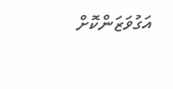އަގުވަޒަންކޮށް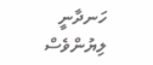ހަނދާނީ ލިޔުންވެސް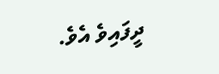ދީފައިވެ އެވެ.